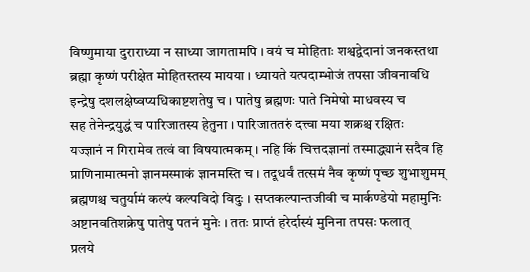विष्णुमाया दुराराध्या न साध्या जागतामपि । वयं च मोहिताः शश्वद्वेदानां जनकस्तथा
ब्रह्मा कृष्णं परीक्षेत मोहितस्तस्य मायया । ध्यायते यत्पदाम्भोजं तपसा जीवनावधि
इन्द्रेषु दशलक्षेष्वप्यधिकाष्टशतेषु च । पातेषु ब्रह्मणः पाते निमेषो माधवस्य च
सह तेनेन्द्रयुद्धं च पारिजातस्य हेतुना । पारिजाततरुं दत्त्वा मया शक्रश्च रक्षितः
यज्ज्ञानं न गिरामेव तत्वं वा विषयात्मकम् । नहि किं चित्तदज्ञानां तस्माद्ध्यानं सदैव हि
प्राणिनामात्मनो ज्ञानमस्माकं ज्ञानमस्ति च । तदूधर्वं तत्समं नैव कृष्णं पृच्छ शुभाशुमम्
ब्रह्मणश्च चतुर्यामं कल्पं कल्पविदो विदुः । सप्तकल्पान्तजीवी च मार्कण्डेयो महामुनिः
अष्टानवतिशक्रेषु पातेषु पतनं मुनेः । ततः प्राप्तं हरेर्दास्यं मुनिना तपसः फलात्
प्रलये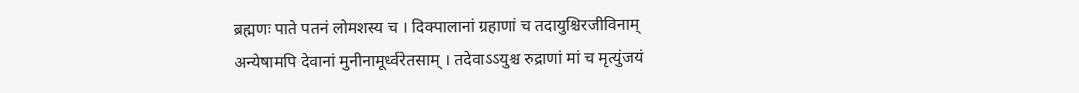ब्रह्मणः पाते पतनं लोमशस्य च । दिक्पालानां ग्रहाणां च तदायुश्चिरजीविनाम्
अन्येषामपि देवानां मुनीनामूर्ध्वरेतसाम् । तदेवाऽऽयुश्च रुद्राणां मां च मृत्युंजयं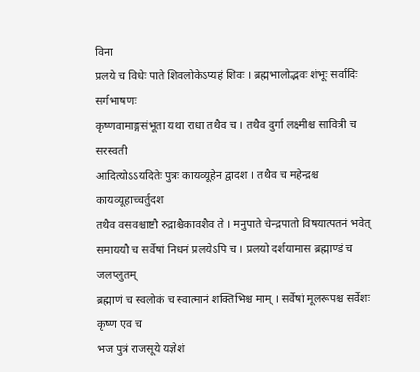विना
प्रलये च विधेः पाते शिवलोकेऽप्यहं शिवः । ब्रह्मभालोद्भवः शंभूः सर्वादिः सर्गभाषणः
कृष्णवामाङ्गसंभूता यथा राधा तथैव च । तथैव दुर्गा लक्ष्मीश्च सावित्री च सरस्वती
आदित्योऽऽयदितेः पुत्रः कायव्यूहेन द्वादश । तथैव च महेन्द्रश्च कायव्यूहाच्चर्तुदश
तथैव वसवश्चाष्टौ रुद्राश्चैकावशैव ते । मनुपाते चेन्द्रपातो विषयात्पतनं भवेत्
समाययौ च सर्वेषां निधनं प्रलयेऽपि च । प्रलयो दर्शयामास ब्रह्माण्डं च जलप्लुतम्
ब्रह्माणं च स्वलोकं च स्वात्मानं शक्तिभिश्च माम् । सर्वेषां मूलरूपश्च सर्वेशः कृष्ण एव च
भज पुत्रं राजसूये यज्ञेशं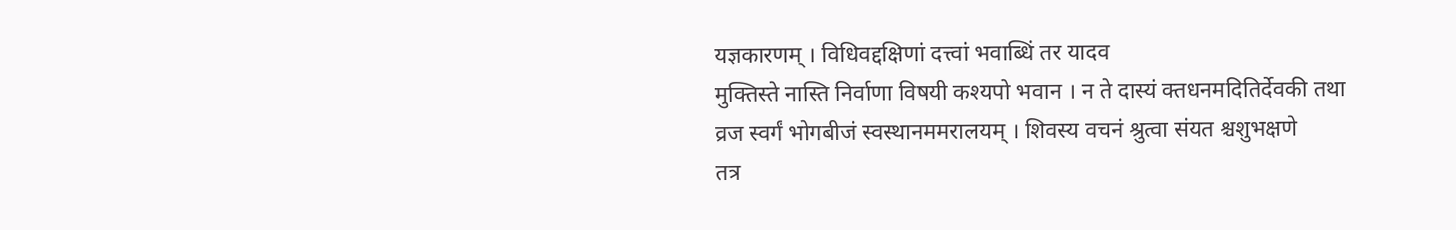यज्ञकारणम् । विधिवद्दक्षिणां दत्त्वां भवाब्धिं तर यादव
मुक्तिस्ते नास्ति निर्वाणा विषयी कश्यपो भवान । न ते दास्यं क्तधनमदितिर्देवकी तथा
व्रज स्वर्गं भोगबीजं स्वस्थानममरालयम् । शिवस्य वचनं श्रुत्वा संयत श्चशुभक्षणे
तत्र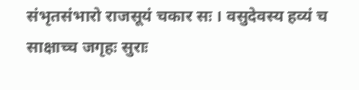संभृतसंभारो राजसूयं चकार सः । वसुदेवस्य हव्यं च साक्षाच्च जगृहः सुराः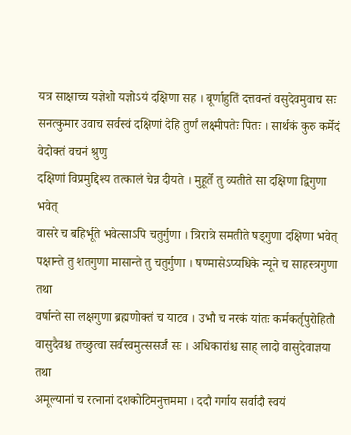यत्र साक्षाच्च यज्ञेशो यज्ञोऽयं दक्षिणा सह । बूर्णाहुतिं दत्तवन्तं वसुदेवमुवाच सः
सनत्कुमार उवाच सर्वस्वं दक्षिणां देहि तुर्णं लक्ष्मीपतेः पितः । सार्थकं कुरु कर्मेदं वेदोक्तं वचनं श्रुणु
दक्षिणां विप्रमुद्दिश्य तत्कालं चेन्न दीयते । मुहूर्ते तु व्यतीते सा दक्षिणा द्विगुणा भवेत्
वासरे च बहिर्भूते भवेत्साऽपि चतुर्गुणा । त्रिरात्रे समतीते षड्गुणा दक्षिणा भवेत्
पक्षान्ते तु शतगुणा मासान्ते तु चतुर्गुणा । षण्मासेऽप्यधिके न्यूने च साहस्त्रगुणा तथा
वर्षान्ते सा लक्षगुणा ब्रह्मणोक्तं च याटव । उभौ च नरकं यांतः कर्मकर्तृपुरोहितौ
वासुदैवश्च तच्छुत्वा सर्वस्वमुत्ससर्जं सः । अधिकारांश्च साह् लादो वासुदेवाज्ञया तथा
अमूल्यानां च रत्नानां दशकोटिमनुत्तममा । ददौ गर्गाय सर्वादौ स्वयं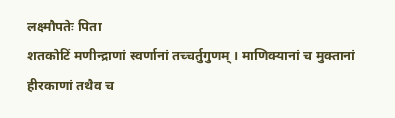लक्ष्मौपतेः पिता
शतकोटिं मणीन्द्राणां स्वर्णानां तच्चर्तुगुणम् । माणिक्यानां च मुक्तानां हीरकाणां तथैव च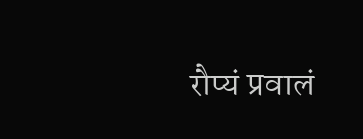रौप्यं प्रवालं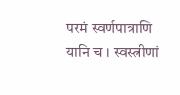परमं स्वर्णपात्राणि यानि च । स्वस्त्रीणां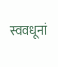स्ववधूनां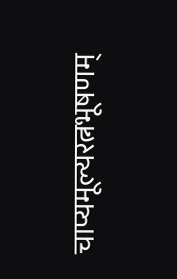चाप्यमूल्यरत्नभूषणम्